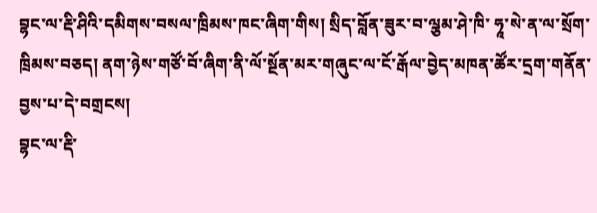བྷང་ལ་རྡི་ཤིའི་དམིགས་བསལ་ཁྲིམས་ཁང་ཞིག་གིས། སྲིད་བློན་ཟུར་བ་ལྕམ་ཤེ་ཁི་ ཧཱ་སེ་ན་ལ་སྲོག་ཁྲིམས་བཅད། ནག་ཉེས་གཙོ་བོ་ཞིག་ནི་ལོ་སྔོན་མར་གཞུང་ལ་ངོ་རྒོལ་བྱེད་མཁན་ཚོར་དྲག་གནོན་བྱས་པ་དེ་བགྲངས།
བྷང་ལ་རྡི་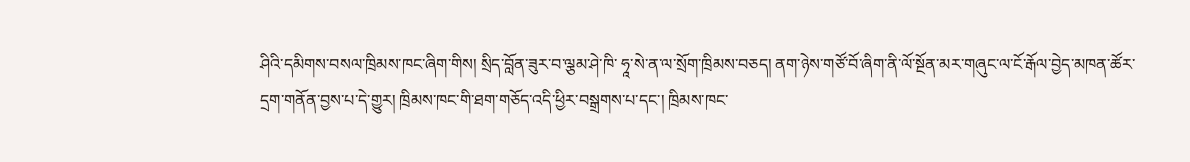ཤིའི་དམིགས་བསལ་ཁྲིམས་ཁང་ཞིག་གིས། སྲིད་བློན་ཟུར་བ་ལྕམ་ཤེ་ཁི་ ཧཱ་སེ་ན་ལ་སྲོག་ཁྲིམས་བཅད། ནག་ཉེས་གཙོ་བོ་ཞིག་ནི་ལོ་སྔོན་མར་གཞུང་ལ་ངོ་རྒོལ་བྱེད་མཁན་ཚོར་དྲག་གནོན་བྱས་པ་དེ་གྱུར། ཁྲིམས་ཁང་གི་ཐག་གཅོད་འདི་ཕྱིར་བསྒྲགས་པ་དང་། ཁྲིམས་ཁང་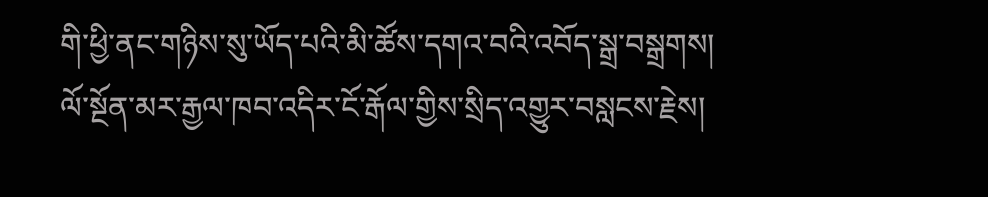གི་ཕྱི་ནང་གཉིས་སུ་ཡོད་པའི་མི་ཚོས་དགའ་བའི་འབོད་སྒྲ་བསྒྲགས།
ལོ་སྔོན་མར་རྒྱལ་ཁབ་འདིར་ངོ་རྒོལ་གྱིས་སྲིད་འགྱུར་བསླངས་རྗེས།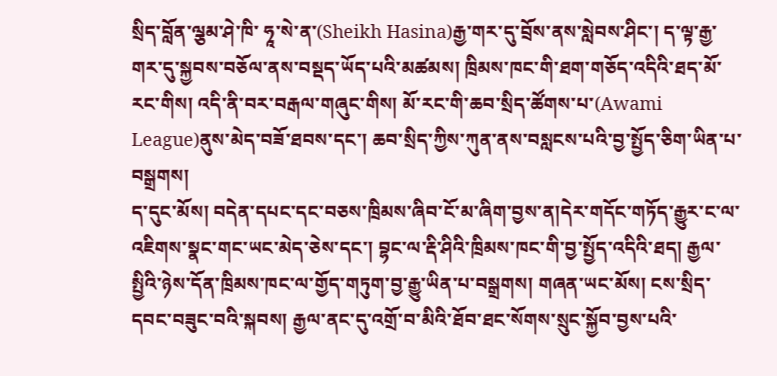སྲིད་བློན་ལྕམ་ཤེ་ཁི་ ཧཱ་སེ་ན་(Sheikh Hasina)རྒྱ་གར་དུ་བྲོས་ནས་སླེབས་ཤིང་། ད་ལྟ་རྒྱ་གར་དུ་སྐྱབས་བཅོལ་ནས་བསྡད་ཡོད་པའི་མཚམས། ཁྲིམས་ཁང་གི་ཐག་གཅོད་འདིའི་ཐད་མོ་རང་གིས། འདི་ནི་བར་བརྒལ་གཞུང་གིས། མོ་རང་གི་ཆབ་སྲིད་ཚོགས་པ་(Awami League)ནུས་མེད་བཟོ་ཐབས་དང་། ཆབ་སྲིད་ཀྱིས་ཀུན་ནས་བསླངས་པའི་བྱ་སྤྱོད་ཅིག་ཡིན་པ་བསྒྲགས།
ད་དུང་མོས། བདེན་དཔང་དང་བཅས་ཁྲིམས་ཞིབ་ངོ་མ་ཞིག་བྱས་ན།དེར་གདོང་གཏོད་རྒྱུར་ང་ལ་འཇིགས་སྣང་གང་ཡང་མེད་ཅེས་དང་། བྷང་ལ་རྡི་ཤིའི་ཁྲིམས་ཁང་གི་བྱ་སྤྱོད་འདིའི་ཐད། རྒྱལ་སྤྱིའི་ཉེས་དོན་ཁྲིམས་ཁང་ལ་གྱོད་གཏུག་བྱ་རྒྱུ་ཡིན་པ་བསྒྲགས། གཞན་ཡང་མོས། ངས་སྲིད་དབང་བཟུང་བའི་སྐབས། རྒྱལ་ནང་དུ་འགྲོ་བ་མིའི་ཐོབ་ཐང་སོགས་སྲུང་སྐྱོབ་བྱས་པའི་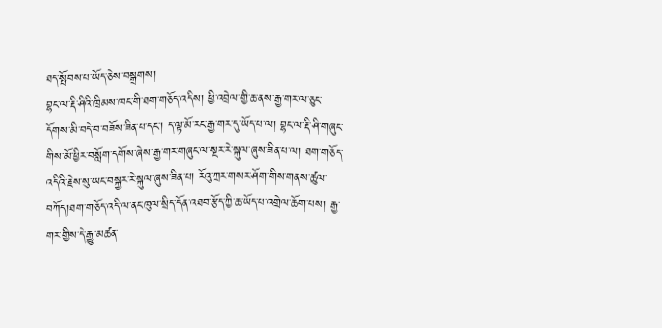ཐད་སྤོབས་པ་ཡོད་ཅེས་བསྒྲགས།
བྷང་ལ་རྡི་ཤིའི་ཁྲིམས་ཁང་གི་ཐག་གཅོད་འདིས། ཕྱི་འབྲེལ་གྱི་ཆ་ནས་རྒྱ་གར་ལ་ཅུང་དོགས་མི་བདེ་བ་བཟོས་ཟིན་པ་དང་། ད་ལྟ་མོ་རང་རྒྱ་གར་དུ་ཡོད་པ་ལ། བྷང་ལ་རྡི་ཤི་གཞུང་གིས་མོ་ཕྱིར་བསློག་དགོས་ཞེས་རྒྱ་གར་གཞུང་ལ་སྔར་རེ་སྐུལ་ཞུས་ཟིན་པ་ལ། ཐག་གཅོད་འདིའི་རྗེས་སུ་ཡང་བསྐྱར་རེ་སྐུལ་ཞུས་ཟིན་པ། རོའུ་ཀྲར་གསར་ཤོག་གིས་གནས་ཚུལ་བཀོད།ཐག་གཅོད་འདི་ལ་ནང་ཁུལ་སྲིད་དོན་འཐབ་རྩོད་ཀྱི་ཆ་ཡོད་པ་འགྲེལ་ཆོག་པས། རྒྱ་གར་གྱིས་དེ་རྒྱུ་མཚན་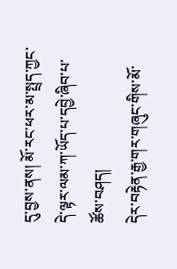དུ་བྱས་ནས། མོ་རང་ཕར་མ་སྤྲད་ཀྱང་དེ་ལྟར་ལམ་ཀ་ཡོད་པ་དབྱེ་ཞིབ་པ་ཚོས་བཤད།
དེར་བརྟེན་རྒྱ་གར་གཞུང་གིས་མོ་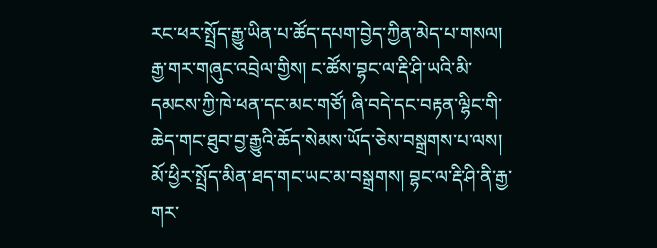རང་ཕར་སྤྲོད་རྒྱུ་ཡིན་པ་ཚོད་དཔག་བྱེད་ཀྱིན་མེད་པ་གསལ། རྒྱ་གར་གཞུང་འབྲེལ་གྱིས། ང་ཚོས་བྷང་ལ་རྡི་ཤི་ཡའི་མི་དམངས་ཀྱི་ཁེ་ཕན་དང་མང་གཙོ། ཞི་བདེ་དང་བརྟན་ལྷིང་གི་ཆེད་གང་ཐུབ་བྱ་རྒྱུའི་ཆོད་སེམས་ཡོད་ཅེས་བསྒྲགས་པ་ལས། མོ་ཕྱིར་སྤྲོད་མིན་ཐད་གང་ཡང་མ་བསྒྲགས། བྷང་ལ་རྡི་ཤི་ནི་རྒྱ་གར་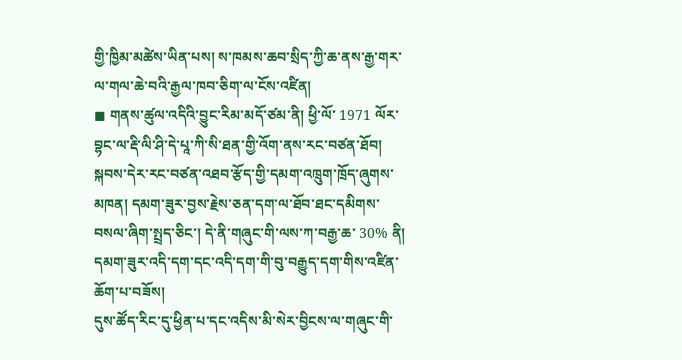གྱི་ཁྱིམ་མཚེས་ཡིན་པས། ས་ཁམས་ཆབ་སྲིད་ཀྱི་ཆ་ནས་རྒྱ་གར་ལ་གལ་ཆེ་བའི་རྒྱལ་ཁབ་ཅིག་ལ་ངོས་འཛིན།
◼ གནས་ཚུལ་འདིའི་བྱུང་རིམ་མདོ་ཙམ་ནི། ཕྱི་ལོ་ 1971 ལོར་བྷང་ལ་རྡི་ལི་ཤི་དེ་པཱ་ཀི་སི་ཐན་གྱི་འོག་ནས་རང་བཙན་ཐོབ། སྐབས་དེར་རང་བཙན་འཐབ་རྩོད་གྱི་དམག་འཁྲུག་ཁྲོད་ཞུགས་མཁན། དམག་ཟུར་བྱས་རྗེས་ཅན་དག་ལ་ཐོབ་ཐང་དམིགས་བསལ་ཞིག་སྤྲད་ཅིང་། དེ་ནི་གཞུང་གི་ལས་ཀ་བརྒྱ་ཆ་ 30% ནི། དམག་ཟུར་འདི་དག་དང་འདི་དག་གི་བུ་བརྒྱུད་དག་གིས་འཛིན་ཆོག་པ་བཟོས།
དུས་ཚོད་རིང་དུ་ཕྱིན་པ་དང་འདིས་མི་སེར་བྱིངས་ལ་གཞུང་གི་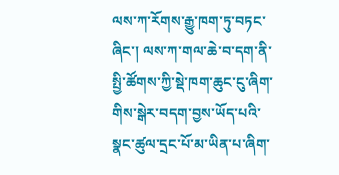ལས་ཀ་རོགས་རྒྱུ་ཁག་ཏུ་བཏང་ཞིང་། ལས་ཀ་གལ་ཆེ་བ་དག་ནི་སྤྱི་ཚོགས་ཀྱི་སྡེ་ཁག་ཆུང་ངུ་ཞིག་གིས་སྒེར་བདག་བྱས་ཡོད་པའི་སྣང་ཚུལ་དྲང་པོ་མ་ཡིན་པ་ཞིག་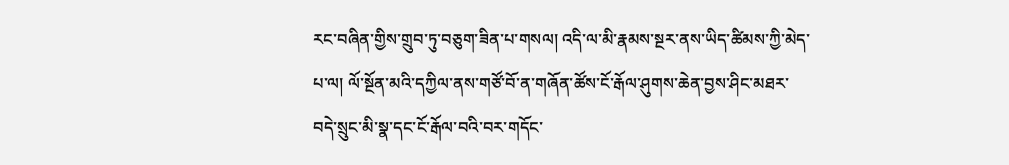རང་བཞིན་གྱིས་གྲུབ་ཏུ་བཅུག་ཟིན་པ་གསལ། འདི་ལ་མི་རྣམས་སྔར་ནས་ཡིད་ཚིམས་ཀྱི་མེད་པ་ལ། ལོ་སྔོན་མའི་དཀྱིལ་ནས་གཙོ་བོ་ན་གཞོན་ཚོས་ངོ་རྒོལ་ཤུགས་ཆེན་བྱས་ཤིང་མཐར་བདེ་སྲུང་མི་སྣ་དང་ངོ་རྒོལ་བའི་བར་གདོང་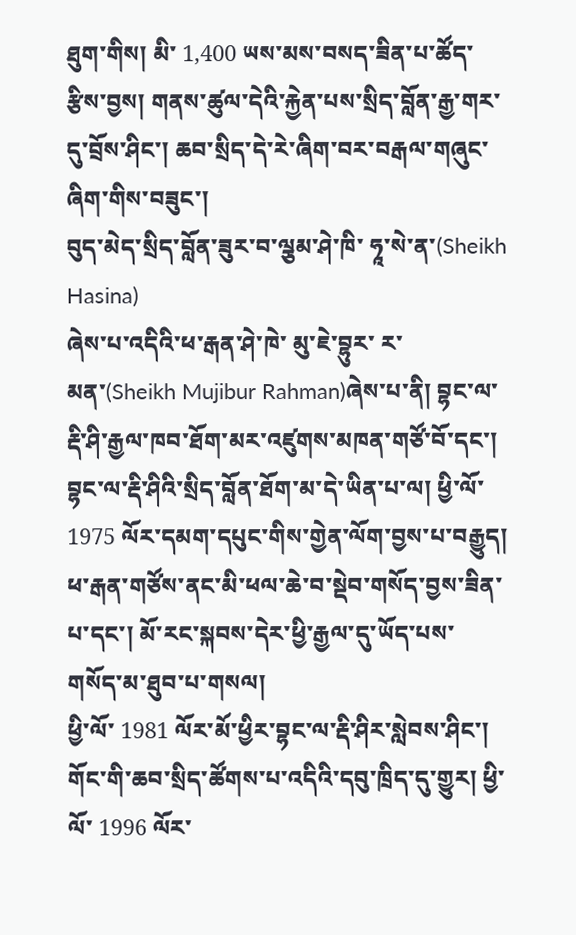ཐུག་གིས། མི་ 1,400 ཡས་མས་བསད་ཟིན་པ་ཚོད་རྩིས་བྱས། གནས་ཚུལ་དེའི་རྐྱེན་པས་སྲིད་བློན་རྒྱ་གར་དུ་བྲོས་ཤིང་། ཆབ་སྲིད་དེ་རེ་ཞིག་བར་བརྒལ་གཞུང་ཞིག་གིས་བཟུང་།
བུད་མེད་སྲིད་བློན་ཟུར་བ་ལྕམ་ཤེ་ཁི་ ཧཱ་སེ་ན་(Sheikh Hasina)
ཞེས་པ་འདིའི་ཕ་རྒན་ཤེ་ཁེ་ མུ་ཇེ་བྷུར་ ར་མན་(Sheikh Mujibur Rahman)ཞེས་པ་ནི། བྷང་ལ་རྡི་ཤི་རྒྱལ་ཁབ་ཐོག་མར་འཛུགས་མཁན་གཙོ་བོ་དང་། བྷང་ལ་རྡི་ཤིའི་སྲིད་བློན་ཐོག་མ་དེ་ཡིན་པ་ལ། ཕྱི་ལོ་ 1975 ལོར་དམག་དཔུང་གིས་གྱེན་ལོག་བྱས་པ་བརྒྱུད། ཕ་རྒན་གཙོས་ནང་མི་ཕལ་ཆེ་བ་སྡེབ་གསོད་བྱས་ཟིན་པ་དང་། མོ་རང་སྐབས་དེར་ཕྱི་རྒྱལ་དུ་ཡོད་པས་གསོད་མ་ཐུབ་པ་གསལ།
ཕྱི་ལོ་ 1981 ལོར་མོ་ཕྱིར་བྷང་ལ་རྡི་ཤིར་སླེབས་ཤིང་། གོང་གི་ཆབ་སྲིད་ཚོགས་པ་འདིའི་དབུ་ཁྲིད་དུ་གྱུར། ཕྱི་ལོ་ 1996 ལོར་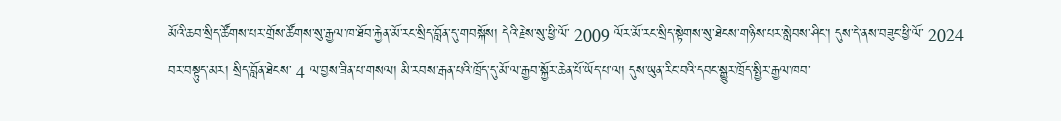མོའི་ཆབ་སྲིད་ཚོགས་པར་གྲོས་ཚོགས་སུ་རྒྱལ་ཁ་ཐོབ་རྐྱེན་མོ་རང་སྲིད་བློན་དུ་གབསྐོས། དེའི་རྗེས་སུ་ཕྱི་ལོ་ 2009 ལོར་མོ་རང་སྲིད་སྟེགས་སུ་ཐེངས་གཉིས་པར་སླེབས་ཤིང་། དུས་དེ་ནས་བཟུང་ཕྱི་ལོ་ 2024 བར་བསྟུད་མར། སྲིད་བློན་ཐེངས་ 4 ལ་བྱས་ཟིན་པ་གསལ། མི་རབས་རྒན་པའི་ཁྲོད་དུ་མོ་ལ་རྒྱབ་སྐྱོར་ཆེན་པོ་ཡོད་པ་ལ། དུས་ཡུན་རིང་བའི་དབང་སྒྱུར་ཁྲོད་སྤྱིར་རྒྱལ་ཁབ་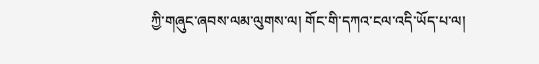ཀྱི་གཞུང་ཞབས་ལམ་ལུགས་ལ། གོང་གི་དཀའ་ངལ་འདི་ཡོད་པ་ལ།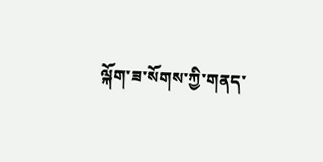ལྐོག་ཟ་སོགས་ཀྱི་གནད་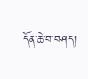དོན་ཆེ་བ་བཤད།